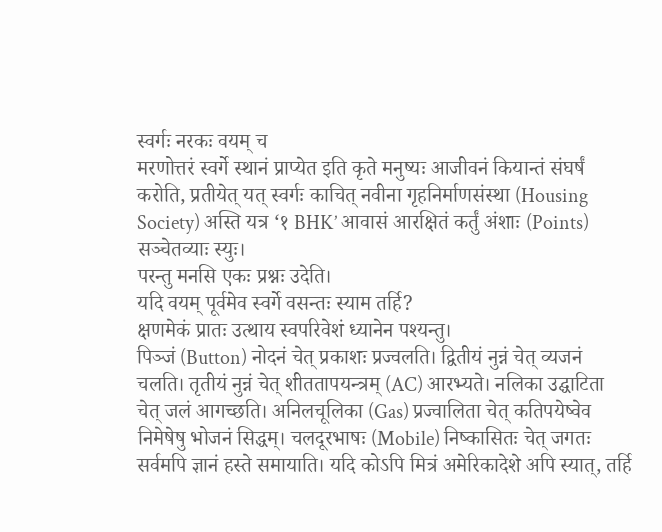स्वर्गः नरकः वयम् च
मरणोत्तरं स्वर्गे स्थानं प्राप्येत इति कृते मनुष्यः आजीवनं कियान्तं संघर्षं करोति, प्रतीयेत् यत् स्वर्गः काचित् नवीना गृहनिर्माणसंस्था (Housing Society) अस्ति यत्र ‘१ BHK’ आवासं आरक्षितं कर्तुं अंशाः (Points) सञ्चेतव्याः स्युः।
परन्तु मनसि एकः प्रश्नः उदेति।
यदि वयम् पूर्वमेव स्वर्गे वसन्तः स्याम तर्हि?
क्षणमेकं प्रातः उत्थाय स्वपरिवेशं ध्यानेन पश्यन्तु।
पिञ्जं (Button) नोदनं चेत् प्रकाशः प्रज्वलति। द्वितीयं नुन्नं चेत् व्यजनं चलति। तृतीयं नुन्नं चेत् शीततापयन्त्रम् (AC) आरभ्यते। नलिका उद्घाटिता चेत् जलं आगच्छति। अनिलचूलिका (Gas) प्रज्वालिता चेत् कतिपयेष्वेव निमेषेषु भोजनं सिद्धम्। चलदूरभाषः (Mobile) निष्कासितः चेत् जगतः सर्वमपि ज्ञानं हस्ते समायाति। यदि कोऽपि मित्रं अमेरिकादेशे अपि स्यात्, तर्हि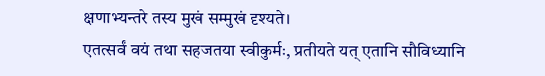क्षणाभ्यन्तरे तस्य मुखं सम्मुखं दृश्यते।
एतत्सर्वं वयं तथा सहजतया स्वीकुर्मः, प्रतीयते यत् एतानि सौविध्यानि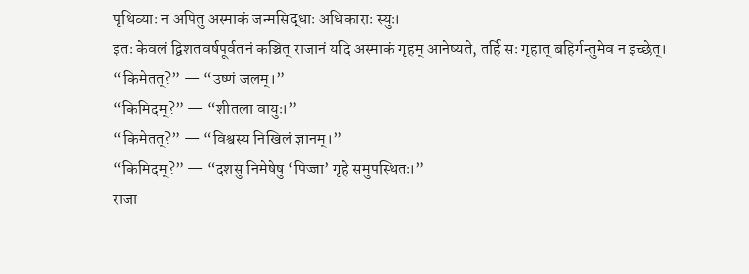पृथिव्याः न अपितु अस्माकं जन्मसिद्धाः अधिकाराः स्युः।
इतः केवलं द्विशतवर्षपूर्वतनं कञ्चित् राजानं यदि अस्माकं गृहम् आनेष्यते, तर्हि सः गृहात् बहिर्गन्तुमेव न इच्छेत्।
“किमेतत्?” — “उष्णं जलम्।”
“किमिदम्?” — “शीतला वायुः।”
“किमेतत्?” — “विश्वस्य निखिलं ज्ञानम्।”
“किमिदम्?” — “दशसु निमेषेषु ‘पिज्जा’ गृहे समुपस्थितः।”
राजा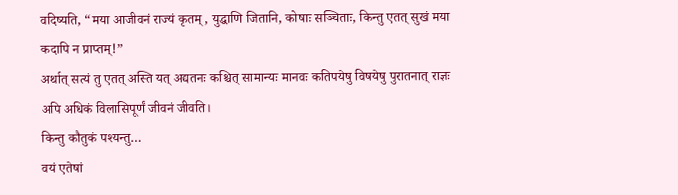वदिष्यति, “मया आजीवनं राज्यं कृतम्, युद्धाणि जितानि, कोषाः सञ्चिताः, किन्तु एतत् सुखं मया कदापि न प्राप्तम्!”
अर्थात् सत्यं तु एतत् अस्ति यत् अद्यतनः कश्चित् सामान्यः मानवः कतिपयेषु विषयेषु पुरातनात् राज्ञः अपि अधिकं विलासिपूर्णं जीवनं जीवति।
किन्तु कौतुकं पश्यन्तु…
वयं एतेषां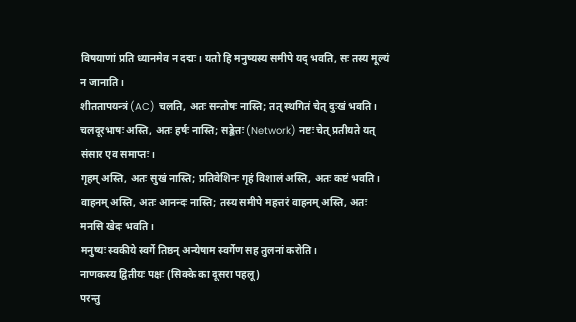विषयाणां प्रति ध्यानमेव न दद्मः। यतो हि मनुष्यस्य समीपे यद् भवति, सः तस्य मूल्यं न जानाति।
शीततापयन्त्रं (AC) चलति, अतः सन्तोषः नास्ति; तत् स्थगितं चेत् दुःखं भवति।
चलदूरभाषः अस्ति, अतः हर्षः नास्ति; सङ्केतः (Network) नष्टः चेत् प्रतीयते यत् संसार एव समाप्तः।
गृहम् अस्ति, अतः सुखं नास्ति; प्रतिवेशिनः गृहं विशालं अस्ति, अतः कष्टं भवति।
वाहनम् अस्ति, अतः आनन्दः नास्ति; तस्य समीपे महत्तरं वाहनम् अस्ति, अतः मनसि खेदः भवति।
मनुष्यः स्वकीये स्वर्गे तिष्ठन् अन्येषाम स्वर्गेण सह तुलनां करोति।
नाणकस्य द्वितीयः पक्षः (सिक्के का दूसरा पहलू)
परन्तु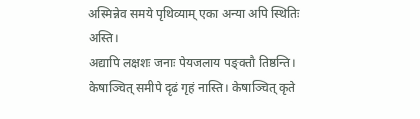अस्मिन्नेव समये पृथिव्याम् एका अन्या अपि स्थितिः अस्ति।
अद्यापि लक्षशः जनाः पेयजलाय पङ्क्तौ तिष्ठन्ति। केषाञ्चित् समीपे दृढं गृहं नास्ति। केषाञ्चित् कृते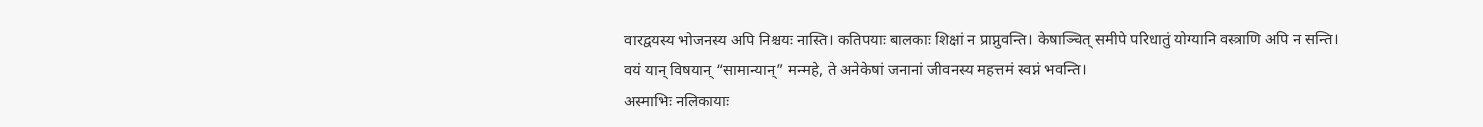वारद्वयस्य भोजनस्य अपि निश्चयः नास्ति। कतिपयाः बालकाः शिक्षां न प्राप्नुवन्ति। केषाञ्चित् समीपे परिधातुं योग्यानि वस्त्राणि अपि न सन्ति।
वयं यान् विषयान् “सामान्यान्” मन्महे, ते अनेकेषां जनानां जीवनस्य महत्तमं स्वप्नं भवन्ति।
अस्माभिः नलिकायाः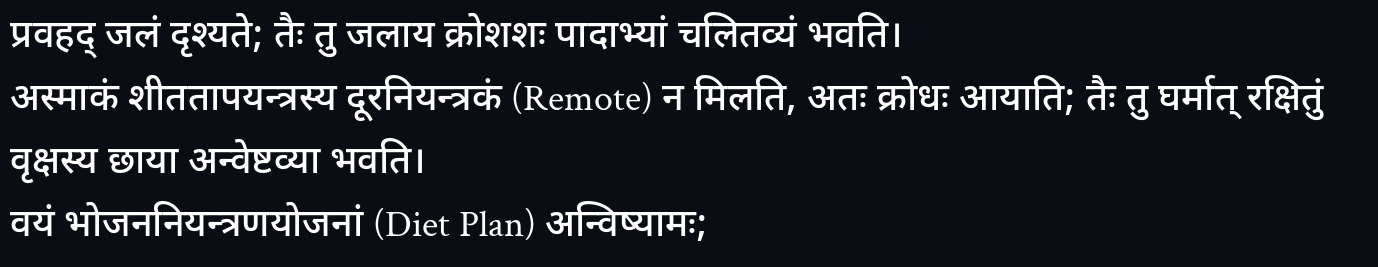प्रवहद् जलं दृश्यते; तैः तु जलाय क्रोशशः पादाभ्यां चलितव्यं भवति।
अस्माकं शीततापयन्त्रस्य दूरनियन्त्रकं (Remote) न मिलति, अतः क्रोधः आयाति; तैः तु घर्मात् रक्षितुं वृक्षस्य छाया अन्वेष्टव्या भवति।
वयं भोजननियन्त्रणयोजनां (Diet Plan) अन्विष्यामः;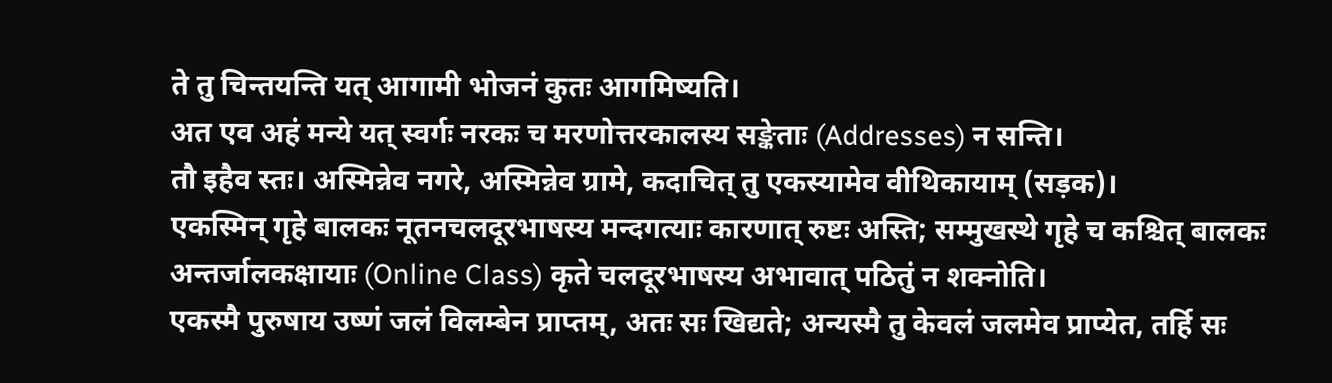ते तु चिन्तयन्ति यत् आगामी भोजनं कुतः आगमिष्यति।
अत एव अहं मन्ये यत् स्वर्गः नरकः च मरणोत्तरकालस्य सङ्केताः (Addresses) न सन्ति।
तौ इहैव स्तः। अस्मिन्नेव नगरे, अस्मिन्नेव ग्रामे, कदाचित् तु एकस्यामेव वीथिकायाम् (सड़क)।
एकस्मिन् गृहे बालकः नूतनचलदूरभाषस्य मन्दगत्याः कारणात् रुष्टः अस्ति; सम्मुखस्थे गृहे च कश्चित् बालकः अन्तर्जालकक्षायाः (Online Class) कृते चलदूरभाषस्य अभावात् पठितुं न शक्नोति।
एकस्मै पुरुषाय उष्णं जलं विलम्बेन प्राप्तम्, अतः सः खिद्यते; अन्यस्मै तु केवलं जलमेव प्राप्येत, तर्हि सः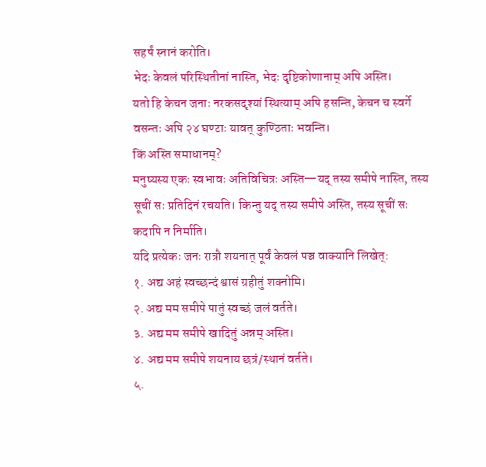सहर्षं स्नानं करोति।
भेदः केवलं परिस्थितीनां नास्ति, भेदः दृष्टिकोणानाम् अपि अस्ति।
यतो हि केचन जनाः नरकसदृश्यां स्थित्याम् अपि हसन्ति, केचन च स्वर्गे वसन्तः अपि २४ घण्टाः यावत् कुण्ठिताः भवन्ति।
किं अस्ति समाधानम्?
मनुष्यस्य एकः स्वभावः अतिविचित्रः अस्ति—यद् तस्य समीपे नास्ति, तस्य सूचीं सः प्रतिदिनं रचयति। किन्तु यद् तस्य समीपे अस्ति, तस्य सूचीं सः कदापि न निर्माति।
यदि प्रत्येकः जनः रात्रौ शयनात् पूर्वं केवलं पञ्च वाक्यानि लिखेत्:
१. अद्य अहं स्वच्छन्दं श्वासं ग्रहीतुं शक्नोमि।
२. अद्य मम समीपे पातुं स्वच्छं जलं वर्तते।
३. अद्य मम समीपे खादितुं अन्नम् अस्ति।
४. अद्य मम समीपे शयनाय छत्रं/स्थानं वर्तते।
५.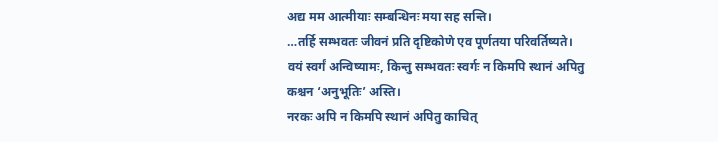अद्य मम आत्मीयाः सम्बन्धिनः मया सह सन्ति।
…तर्हि सम्भवतः जीवनं प्रति दृष्टिकोणे एव पूर्णतया परिवर्तिष्यते।
वयं स्वर्गं अन्विष्यामः, किन्तु सम्भवतः स्वर्गः न किमपि स्थानं अपितु कश्चन ‘अनुभूतिः’ अस्ति।
नरकः अपि न किमपि स्थानं अपितु काचित्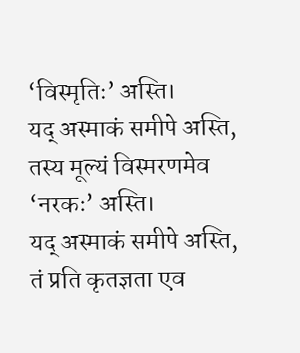‘विस्मृतिः’ अस्ति।
यद् अस्माकं समीपे अस्ति, तस्य मूल्यं विस्मरणमेव ‘नरकः’ अस्ति।
यद् अस्माकं समीपे अस्ति, तं प्रति कृतज्ञता एव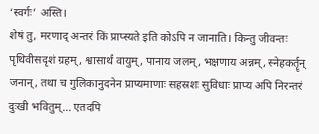‘स्वर्गः’ अस्ति।
शेषं तु, मरणाद् अन्तरं किं प्राप्स्यते इति कोऽपि न जानाति। किन्तु जीवन्तः पृथिवीसदृशं ग्रहम्, श्वासार्थं वायुम्, पानाय जलम्, भक्षणाय अन्नम्, स्नेहकर्तॄन् जनान्, तथा च गुलिकानुदनेन प्राप्यमाणाः सहस्रशः सुविधाः प्राप्य अपि निरन्तरं दुःखी भवितुम्… एतदपि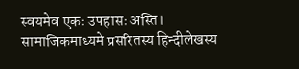स्वयमेव एकः उपहासः अस्ति।
सामाजिकमाध्यमे प्रसरितस्य हिन्दीलेखस्य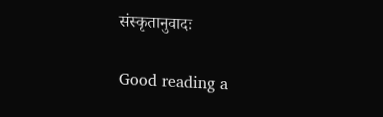संस्कृतानुवादः

Good reading a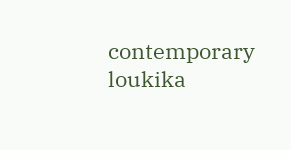contemporary loukika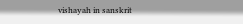vishayah in sanskrit